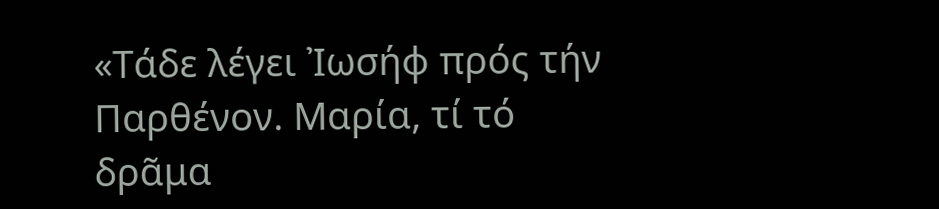«Τάδε λέγει Ἰωσήφ πρός τήν Παρθένον. Μαρία, τί τό δρᾶμα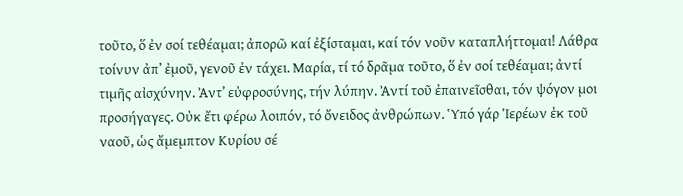τοῦτο, ὅ ἐν σοί τεθέαμαι; ἀπορῶ καί ἐξίσταμαι, καί τόν νοῦν καταπλήττομαι! Λάθρα τοίνυν ἀπ’ ἐμοῦ, γενοῦ ἐν τάχει. Μαρία, τί τό δρᾶμα τοῦτο, ὅ ἐν σοί τεθέαμαι; ἀντί τιμῆς αἰσχύνην. Ἀντ’ εὐφροσύνης, τήν λύπην. Ἀντί τοῦ ἐπαινεῖσθαι, τόν ψόγον μοι προσήγαγες. Οὐκ ἔτι φέρω λοιπόν, τό ὄνειδος ἀνθρώπων. Ὑπό γάρ Ἱερέων ἐκ τοῦ ναοῦ, ὡς ἄμεμπτον Κυρίου σέ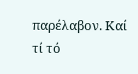παρέλαβον. Καί τί τό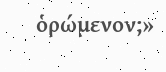ὁρώμενον;»